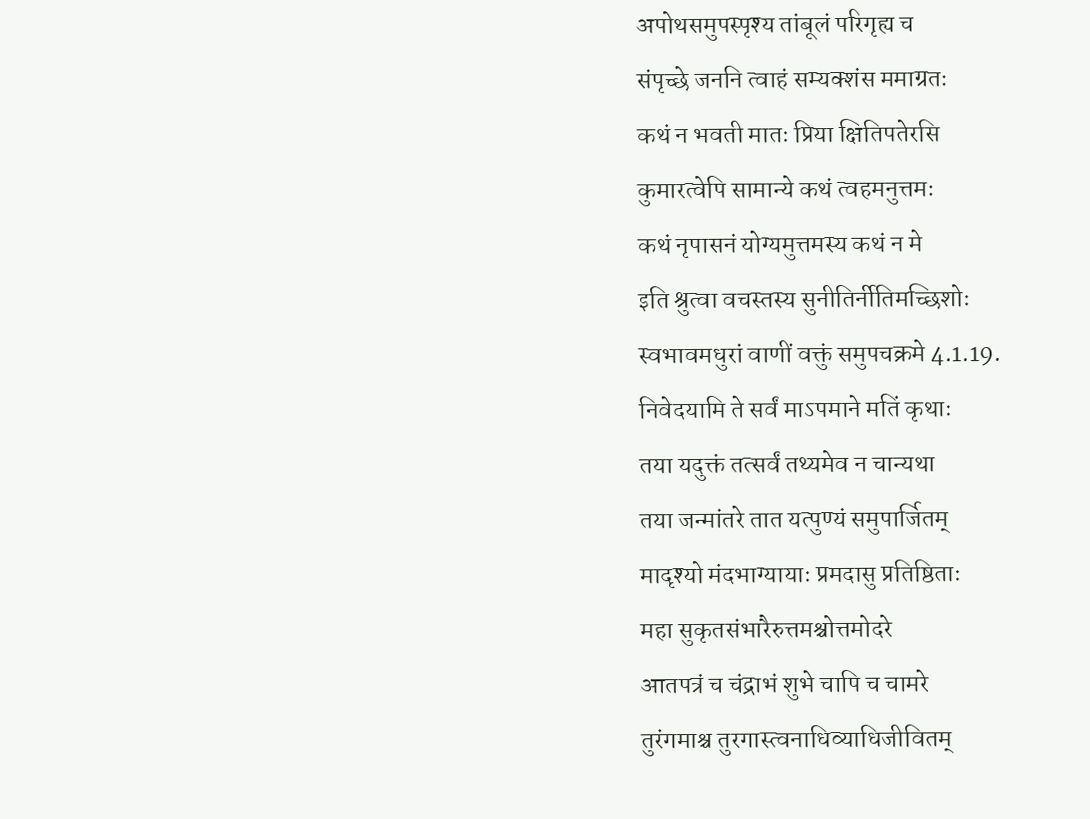अपोथसमुपस्पृश्य तांबूलं परिगृह्य च
संपृच्छे जननि त्वाहं सम्यक्शंस ममाग्रतः
कथं न भवती मातः प्रिया क्षितिपतेरसि
कुमारत्वेपि सामान्ये कथं त्वहमनुत्तमः
कथं नृपासनं योग्यमुत्तमस्य कथं न मे
इति श्रुत्वा वचस्तस्य सुनीतिर्नीतिमच्छिशोः
स्वभावमधुरां वाणीं वक्तुं समुपचक्रमे 4.1.19.
निवेदयामि ते सर्वं माऽपमाने मतिं कृथाः
तया यदुक्तं तत्सर्वं तथ्यमेव न चान्यथा
तया जन्मांतरे तात यत्पुण्यं समुपार्जितम्
मादृश्यो मंदभाग्यायाः प्रमदासु प्रतिष्ठिताः
महा सुकृतसंभारैरुत्तमश्चोत्तमोदरे
आतपत्रं च चंद्राभं शुभे चापि च चामरे
तुरंगमाश्च तुरगास्त्वनाधिव्याधिजीवितम्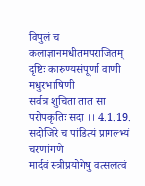विपुलं च कलाज्ञानमधीतमपराजितम्
दृष्टिः कारुण्यसंपूर्णा वाणी मधुरभाषिणी
सर्वत्र शुचिता तात सा परोपकृतिः सदा ।। 4.1.19.
सदोजिरे च पांडित्यं प्रागल्भ्यं चरणांगणे
मार्दवं स्त्रीप्रयोगेषु वत्सलत्वं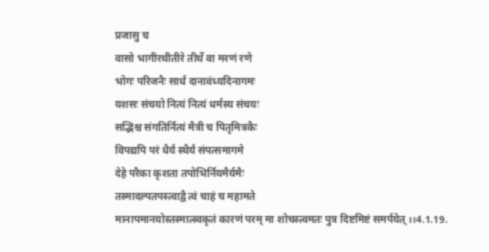प्रजासु च
वासो भागीरथीतीरे तीर्थे वा मरणं रणे
भोगः परिजनैः सार्धं दानावंध्यदिनागमः
यशसः संचयो नित्यं नित्यं धर्मस्य संचयः
सद्भिश्च संगतिर्नित्यं मैत्री च पितृमित्रकैः
विपद्यपि परं धैर्यं स्थैर्यं संपत्समागमे
देहे परैका कृशता तपोभिर्नियमैर्यमैः
तस्मादल्पतपस्त्वाद्वै त्वं चाहं च महामते
मानापमानयोस्तस्मात्स्वकृतं कारणं परम् मा शोचस्त्वमतः पुत्र दिष्टमिष्टं समर्पयेत् ।।4.1.19.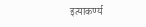इत्याकर्ण्य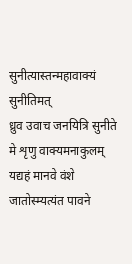सुनीत्यास्तन्महावाक्यं सुनीतिमत्
ध्रुव उवाच जनयित्रि सुनीते मे शृणु वाक्यमनाकुलम्
यद्यहं मानवे वंशे जातोस्म्यत्यंत पावने